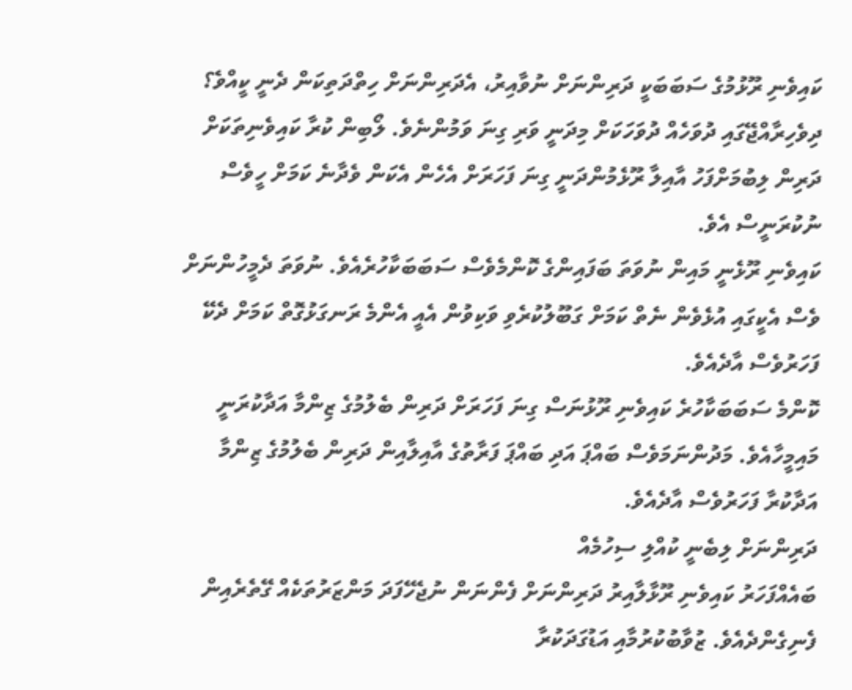ކައިވެނި ރޫޅުމުގެ ސަބަބަކީ ދަރިންނަށް ނުވާއިރު، އެދަރިންނަށް ހިތްދަތިކަން ދެނީ ކީއްވެ؟
ދިވެހިރާއްޖޭގައި ދުވަހެއް ދުވަހަކަށް މިދަނީ ވަރި ގިނަ ވަމުންނެވެ. ލޯބިން ކުރާ ކައިވެނިތަކަށް ދަރިން ލިބުމަށްފަހު އާއިލާ ރޫޅެމުންދަނީ ގިނަ ފަހަރަށް އެހެން އެކަން ވެދާނެ ކަމަށް ހީވެސް ނުކުރަނީސް އެވެ.
ކައިވެނި ރޫޅެނީ މައިން ނުވަތަ ބަފައިންގެ ކޮންމެވެސް ސަބަބަކާހުރެއެވެ. ނުވަތަ ދެމީހުންނަށް ވެސް އެކީގައި އުޅެވެން ނެތް ކަމަށް ގަބޫލުކުރެވި ވަކިވުން އެއީ އެންމެ ރަނގަޅުގޮތް ކަމަށް ދެކޭ ފަހަރުވެސް އާދެއެވެ.
ކޮންމެ ސަބަބަކާހުރެ ކައިވެނި ރޫޅުނަސް ގިނަ ފަހަރަށް ދަރިން ބެލުމުގެ ޒިންމާ އަދާކުރަނީ މައިމީހާއެވެ. މަދުންނަމަވެސް ބައްޕަ އަދި ބައްޕަ ފަރާތުގެ އާއިލާއިން ދަރިން ބެލުމުގެ ޒިންމާ އަދާކުރާ ފަހަރުވެސް އާދެއެވެ.
ދަރިންނަށް ލިބެނީ ކުއްލި ސިހުމެއް
ބައެއްފަހަރު ކައިވެނި ރޫޅާލާއިރު ދަރިންނަށް ފެންނަން ނުޖެހޭފަދަ މަންޒަރުތަކެއް ގޭތެރެއިން ފެނިގެންދެއެވެ. ޒުވާބުކުރުމާއި އަޑުގަދަކުރާ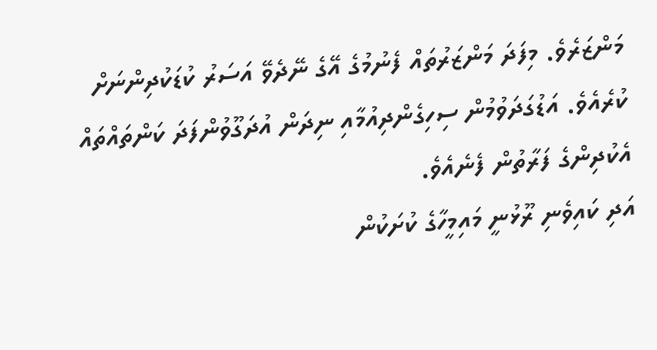މަންޒަރެވެ. މިފަދަ މަންޒަރުތައް ފެނުމުގެ އޭގެ ނޭދެވޭ އަސަރު ކުޑަކުދިންނަށް ކުރެއެވެ. އަޑުގަދަވުމުން ސިހިގެންދިއުމާއި ނިދަން އުދަގޫވުންފަދަ ކަންތައްތައް އެކުދިންގެ ފަރާތުން ފެނެއެވެ.
އަދި ކައިވެނި ރޫޅުނީ މައިމީހާގެ ކުށަކުން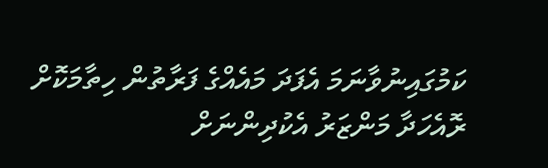ކަމުގައިނުވާނަމަ އެފަދަ މައެއްގެ ފަރާތުން ހިތާމަކޮށް ރޮއެހަދާ މަންޒަރު އެކުދިންނަށް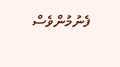ފެނުމުންވެސް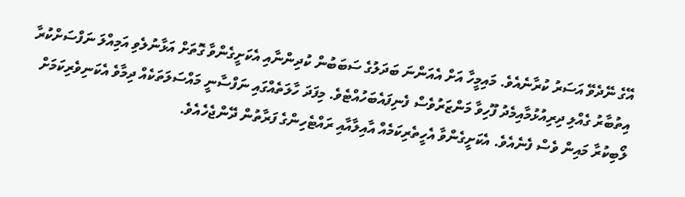އޭގެ ނޭދެވޭ އަސަރު ކުރާނެއެވެ. މައިމީހާ އަށް އެއަންނަ ބަދަލުގެ ސަބަބުން ކުދިންނާއި އެކަށީގެންވާ ގޮތަށް އަޅާނުލެވި އަމިއްލަ ނަފްސަށްކުރާ އިތުބާރު ގެއްލި ދިރިއުޅުމާއިމެދު ފޫހިވާ މަންޒަރުވެސް ފެނިފައެބަހުއްޓެވެ. މިފަދަ ހާލަތެއްގައި ނަފްސާނީ މައްސަލަތަކެއް ދިމާވެ އެކަނިވެރިކަމަށް ލޯބިކުރާ މައިން ވެސް ފެނެއެވެ. އެކަށީގެންވާ އެހީތެރިކަމެއް އާއިލާއާއި ރައްޓެހިންގެ ފަރާތުން ދޭންޖެހެއެވެ.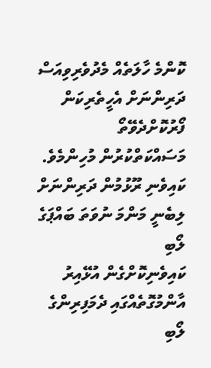ކޮންމެ ހާލަތެއް މެދުވެރިވިއަސް ދަރިންނަށް އެހީތެރިކަން ފޯރުކޮށްދެވޭތޯ މަސައްކަތްކުރުން މުހިންމެވެ.
ކައިވެނި ރޫޅުމުން ދަރިންނަށް ލިބެނީ މަންމަ ނުވަތަ ބައްޕަގެ ލޯބި
ކައިވެނިކޮށްގެން އުޅޭއިރު އާންމުގޮތެއްގައި ދެމަފިރިންގެ ލޯބި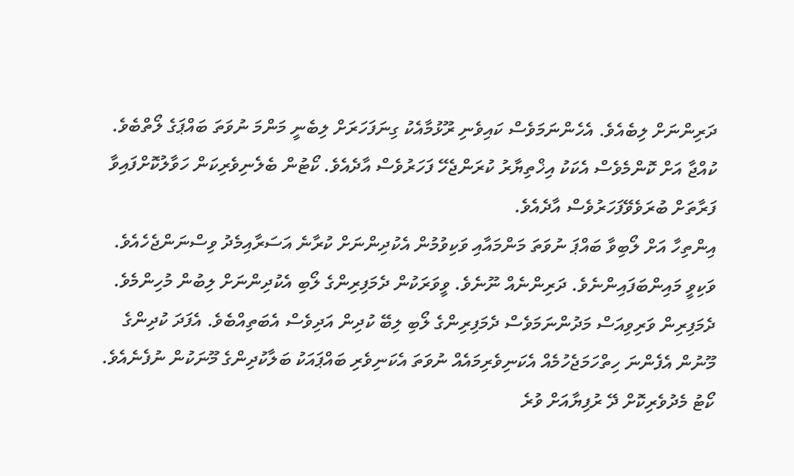ދަރިންނަށް ލިބެއެވެ. އެހެންނަމަވެސް ކައިވެނި ރޫޅުމާއެކު ގިނަފަހަރަށް ލިބެނީ މަންމަ ނުވަތަ ބައްޕަގެ ލޯތްބެވެ. ކުއްޖާ އަށް ކޮންމެވެސް އެކަކު އިޚްތިޔާރު ކުރަންޖެހޭ ފަހަރުވެސް އާދެއެވެ. ކޯޓުން ބެލެނިވެރިކަން ހަވާލުކޮށްފައިވާ ފަރާތަށް ބުރަވެވޭފަހަރުވެސް އާދެއެވެ.
އިންތިހާ އަށް ލޯބިވާ ބައްޕަ ނުވަތަ މަންމައާއި ވަކިވުމުން އެކުދިންނަށް ކުރާނެ އަސަރާއިމެދު ވިސްނަންޖެހެއެވެ. ވަކިވީ މައިންބަފައިންނެވެ. ދަރިންނެއް ނޫނެވެ. ވީވަރަކުން ދެމަފިރިންގެ ލޯބި އެކުދިންނަށް ލިބުން މުހިންމެވެ. ދެމަފިރިން ވަރިވިއަސް މަދުންނަމަވެސް ދެމަފިރިންގެ ލޯބި ލިބޭ ކުދިން އަދިވެސް އެބަތިއްބެވެ. އެފަދަ ކުދިންގެ މޫނުން އެފެންނަ ހިތްހަމަޖެހުމެއް އެކަނިވެރިމައެއް ނުވަތަ އެކަނިވެރި ބައްޕައަކު ބަލާކުދިންގެ މޫނަކުން ނުފެނެއެވެ.
ކޯޓު މެދުވެރިކޮށް ދޭ ރުފިޔާއަށް ވުރެ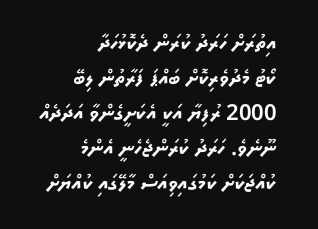އިތުރަށް ހަރަދު ކުރަން ދެކޮޅުހަދާ
ކޯޓު މެދުވެރިކޮށް ބައްޕަ ފަރާތުން ލިބޭ 2000 ރުފިޔާ އަކީ އެކަށީގެންވާ އަދަދެއް ނޫނެވެ. ހަރަދު ކުރަންޖެހެނީ އެންމެ ކުއްޖަކަށް ކަމުގައިވިއަސް މާލޭގައި ކުއްޔަށް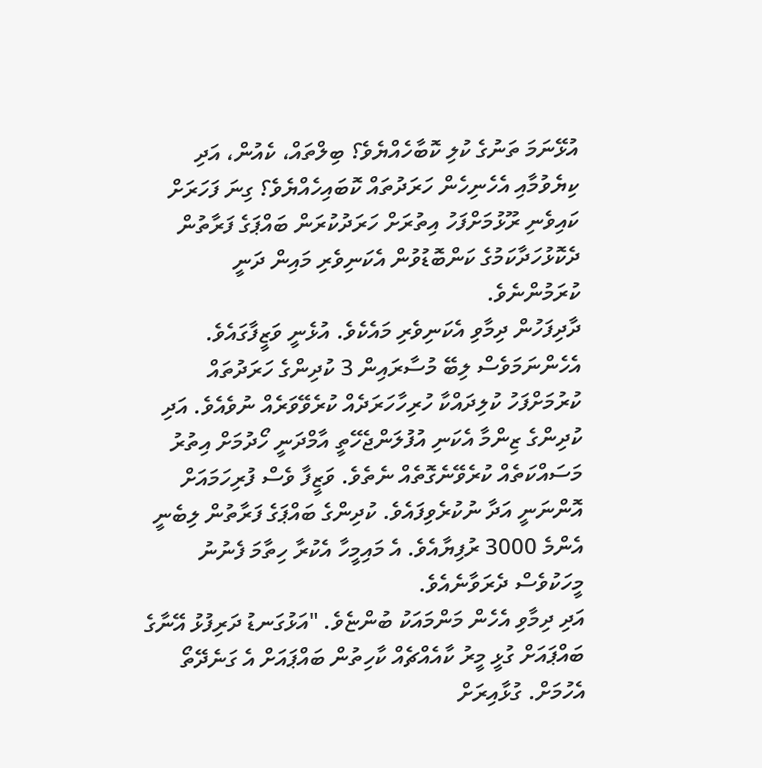އުޅޭނަމަ ތަނުގެ ކުލި ކޮބާހެއްޔެވެ؟ ބިލްތައް، ކެއުން، އަދި ކިޔެވުމާއި އެހެނިހެން ހަރަދުތައް ކޮބައިހެއްޔެވެ؟ ގިނަ ފަހަރަށް ކައިވެނި ރޫޅުމަށްފަހު އިތުރަށް ހަރަދުކުރަން ބައްޕަގެ ފަރާތުން ދެކޮޅުހަދާކަމުގެ ކަންބޮޑުވުން އެކަނިވެރި މައިން ދަނީ ކުރަމުންނެވެ.
ދާދިފަހުން ދިމާވި އެކަނިވެރި މައެކެވެ. އުޅެނީ ވަޒީފާގައެވެ. އެހެންނަމަވެސް ލިބޭ މުސާރައިން 3 ކުދިންގެ ހަރަދުތައް ކުރުމަށްފަހު ކުލިދައްކާ ހުރިހާހަރަދެއް ކުރެވޭވަރެއް ނުވެއެވެ. އަދި ކުދިންގެ ޒިންމާ އެކަނި އުފުލަންޖެހޭތީ އާމްދަނީ ހޯދުމަށް އިތުރު މަސައްކަތެއް ކުރެވޭނެގޮތެއް ނެތެވެ. ވަޒީފާ ވެސް ފުރިހަމައަށް އޮންނަނީ އަދާ ނުކުރެވިފައެވެ. ކުދިންގެ ބައްޕަގެ ފަރާތުން ލިބެނީ އެންމެ 3000 ރުފިޔާއެވެ. އެ މައިމީހާ އެކުރާ ހިތާމަ ފެނުނު މީހަކުވެސް ދެރަވާނެއެވެ.
އަދި ދިމާވި އެހެން މަންމައަކު ބުންޏެވެ. "އަޅުގަނޑު ދަރިފުޅު އޭނާގެ ބައްޕައަށް ގުޅީ މީރު ކާއެއްޗެއް ކާހިތުން ބައްޕައަށް އެ ގަނެދޭތޯ އެހުމަށް. ގުޅާއިރަށް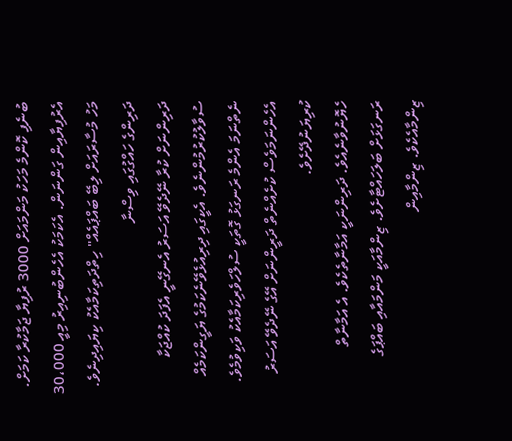ބުނެފި ކޮންމެ މަހަކު މަންމައަށް 3000 ރުފިޔާ ޖަމާކުރާ ކަމަށް. އެރުފިޔާއިން ގަންނަން. އެކަމަކު އެހެންބުނިއިރު މިއީ 30،000 މަހު މުސާރައަށް ލިބޭ ބައްޕައެއް" ހިތްދަތިކަމާއެކު ކިޔައިދިނެވެ.
ދަރިންގެ ހައްގުގައި ވިސްނާ
ދަރިންނަށް ކުރާ ނޭދެވޭ އަސަރު އެނގޭނީ އެފަދަ ކުއްޖަކާ ސުވާލުކުރުމުންނެވެ. އެކީގައި ދިރިއުޅެވޭނެކަމުގެ ޔަގީންކަމެއް ނެތްނަމަ އެންމެ ރަނގަޅު ގޮތަކީ ސުލްހަވެރިކަމާއެކު ވަކިވުމެވެ. އެހެންނަމަވެސް ކުށެއްނެތް ދަރީންނަށް އޭގެ ނޭދެވޭ އަސަރު ކުރިޔަނުދޭށެވެ.
ހެޔޮނުވާނެއެވެ. ދަރިންނަކީ އަމާނާތެކެވެ. އެ އަމާނާތް ރަނގަޅަށް ބަލަހައްޓާށެވެ. ޒިންމާއަކީ މަންމައާއި ބައްޕަގެ ޒިންމާއެކެވެ. ޒިންމާއިން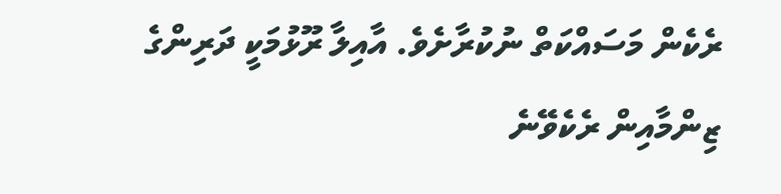ރެކެން މަސައްކަތް ނުކުރާށެވެ. އާއިލާ ރޫޅުމަކީ ދަރިންގެ ޒިންމާއިން ރެކެވޭނެ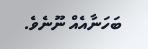ބަހަނާއެއް ނޫނެވެ.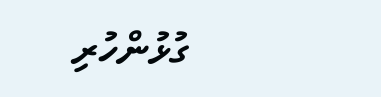ގުޅުންހުރި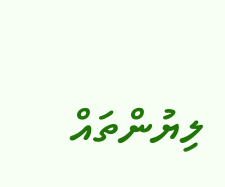ލިޔުންތައް